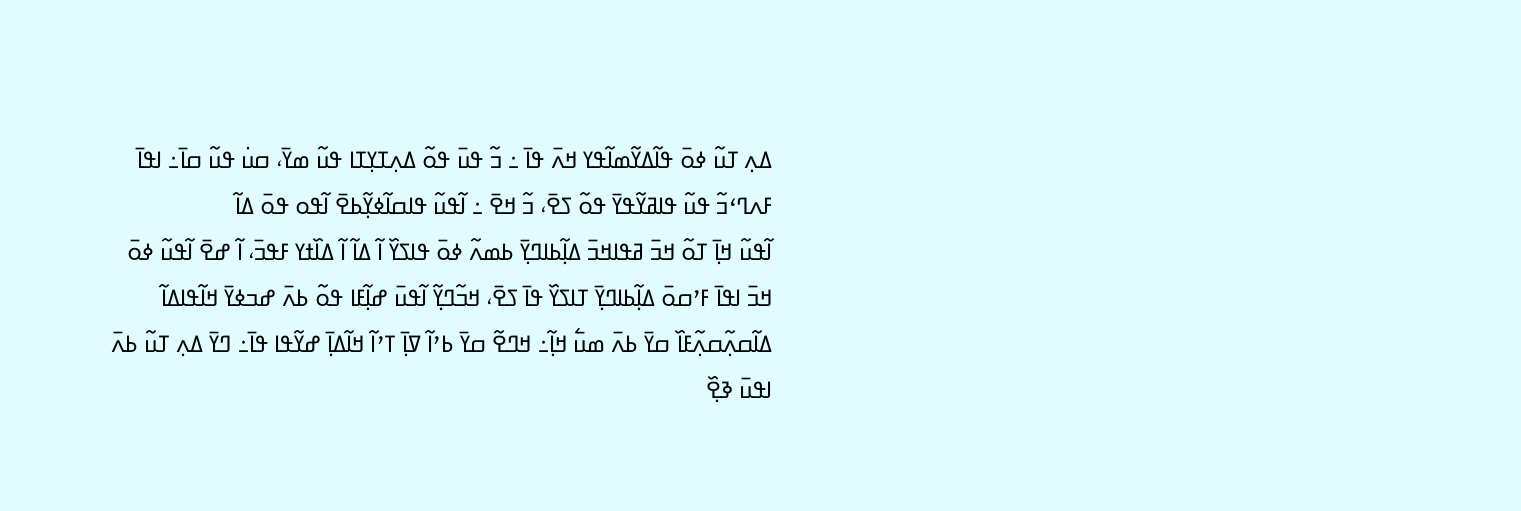ߡߍ߲ ߠߎ߬ ߦߋ߫ ߟߊ߬ߡߌ߬ߘߊ߬ߟߌ ߞߍ߫ ߟߊ߫ ߸ ߏ߬ ߟߎ߫ ߟߋ߬ ߡߍ߲ߠߌ߲ߠߊ ߟߎ߬ ߘߌ߫، ߛߎ߭ ߟߎ߬ ߛߊ߫߸ ߊߟߊ߫ ߓߍߣߵߏ߬ ߟߎ߬ ߟߊߥߌ߬ߟߌ߫ ߟߋ߬ ߖߐ߫، ߏ߬ ߞߐ߫ ߸ ߊ߬ߟߎ߬ ߟߊߛߊ߬ߦߌ߲߬ߕߐ߫ ߊ߬ߟߋ ߟߋ߫ ߡߊ߬
ߊ߬ߟߎ߬ ߞߊ߲߫ ߠߋ߬ ߞߏ߫ ߥߟߊߞߏ߫ ߡߊ߲߬ߕߊߣߌ߲߫ ߕߘߍ߬ ߦߋ߫ ߟߊߖߌ߰ ߊ߬ ߡߊ߬ ߊ߬ ߡߊ߰ߙߌ ߓߟߏ߫، ߊ߬ ߝߐ߫ ߊ߬ߟߎ߬ ߦߋ߫ ߞߏ߫ ߊߟߊ߫ ߓߴߛߋ߫ ߡߊ߲߬ߕߊߣߌ߲߫ ߠߊߖߌ߰ ߟߊ߫ ߖߐ߫، ߞߏ߬ߣߌ߲߬ ߊ߬ߟߎ߫ ߝߊ߲߬ߓߊ ߟߋ߬ ߕߍ߫ ߝߏߦߌ߫ ߞߊ߬ߟߊߡߊ߬
ߡߊ߬ߛߍ߲߬ߛߍ߲߬ߓߊ߰ ߛߌ߫ ߕߍ߫ ߘߎ߱ ߞߊ߲߬߸ ߞߣߐ߬ ߛߌ߫ ߕߴߊ߬ ߜߊ߲߫ ߠߴߊ߬ ߞߊ߬ߡߊ߲߫ ߝߌ߬ߟߊ ߟߊ߫߸ ߣߌ߫ ߡߍ߲ ߠߎ߬ ߕߍ߫ ߊߟߎ߫ ߢߐ߲߰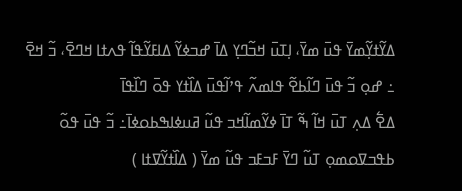ߡߌ߬ߙߌ߲߬ߘߌ߫ ߟߎ߫ ߘߌ߫، ߊ߲ߠߎ߫ ߞߏ߬ߣߌ߲ ߡߊ߫ ߝߏߦߌ߬ ߡߊߓߌ߬ߟߊ߬ ߟߍߙߊ ߞߣߐ߫، ߏ߬ ߞߐ߫ ߸ ߝߋ߲ ߏ߬ ߟߎ߫ ߣߊ߬ߕߐ߬ ߟߊߘߍ߬ ߟߴߊ߬ߟߎ߫ ߡߊ߰ߙߌ ߟߋ߫ ߣߊ߰ߟߊ߫
ߡߐ߱ ߡߍ߲ ߠߎ߫ ߞߊ߬ ߒ߬ ߠߊ߫ ߦߌ߬ߘߊ߬ߞߏ ߟߎ߬ ߥߎߦߊߒߕߋߦߊ߫߸ ߏ߬ ߟߎ߫ ߟߋ߬ ߕߟߏߜߋߘߋ߲ ߠߎ߬ ߣߌ߫ ߓߏߓߏ ߟߎ߬ ߘߌ߫ ( ߡߊ߰ߙߌ߬ߜߙߊ )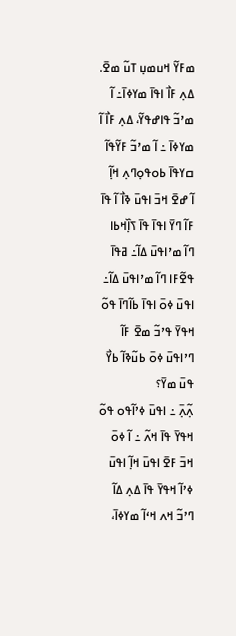ߘߓߌ߬ ߞߎߘߎ߲ ߠߎ߬ ߘߐ߫. ߡߍ߲ ߓߊ߯ ߊߟߊ߫ ߘߌߦߊ߫߸ ߊ߬ ߘߴߏ߬ ߟߊߝߟߌ߬، ߡߍ߲ ߓߊ߯ ߊ߬ ߘߌߦߊ߫ ߸ ߊ߬ ߘߴߏ߬ ߓߌ߬ߟߊ߬ ߛߌߟߊ߫ ߕߋߟߋ߲ߣߍ߲ ߞߊ߲߬
ߊ߬ ߝߐ߫ ߞߏ߫ ߊߟߎ߫ ߢߊ߯ ߊ߬ ߟߊ߫ ߓߊ߬ ߣߌ߫ ߊߟߊ߫ ߟߊ߫ ߖߊ߲߰ߞߕߊ ߣߊ߬ ߘߴߊߟߎ߫ ߡߊ߬߸ ߥߟߊ߫ ߟߐ߬ߓߊ ߣߊ߬ ߘߴߊߟߎ߫ ߡߊ߬߸ ߊߟߎ߫ ߦߋ߫ ߊߟߊ߫ ߕߊ߬ߣߊ߫ ߟߋ߬ ߞߟߌ߫ ߟߴߏ߬ ߘߐ߫ ߓߊ߬ ߣߴߊߟߎ߫ ߦߋ߫ ߕߎ߬ߢߊ߬ ߕߌ߯ ߟߎ߫ ߘߌ߫؟
ߍ߲߬ߍ߲߫ ߸ ߊߟߎ߫ ߦߴߊ߬ߟߋ ߟߋ߬ ߞߟߌ߫ ߟߊ߫ ߞߍ߬ ߸ ߊ߬ ߦߋ߫ ߞߏ߫ ߓߐ߫ ߊߟߎ߫ ߞߊ߲߬ ߊߟߎ߫ ߦߴߊ߬ ߞߟߌ߫ ߟߊ߫ ߡߍ߲ ߡߊ߬ ߣߴߏ߬ ߞߍ ߞߵߊ߬ ߘߌߦߊ߫،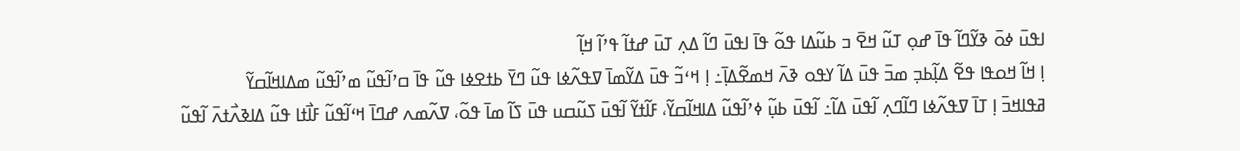ߊߟߎ߫ ߦߋ߫ ߢߌ߬ߣߊ߬ ߟߊ߫ ߝߋ߲ ߠߎ߬ ߞߐ߫ ߏ ߕߎ߬ߡߊ ߟߋ߬ ߟߊ߫ ߊߟߎ߫ ߣߊ߬ ߡߍ߲ ߠߎ߫ ߝߙߊ߬ ߟߴߊ߬ ߞߊ߲߬
ߊ߲ ߞߊ߬ ߞߋߟߊ ߟߐ߬ ߡߊ߲߬ߕߏ߲ ߘߏ߫ ߟߎ߫ ߡߊ߬ ߌߟߋ ߢߍ߫ ߞߘߐ߬ߡߊ߲߫߸ ߊ߲ ߞߵߏ߬ ߟߎ߫ ߡߌ߬ߘߊ߫ ߜߟߍ߬ߦߊ ߟߎ߬ ߣߌ߫ ߕߙߐߦߊ ߟߎ߬ ߟߊ߫ ߛߴߊ߬ߟߎ߬ ߘߴߊ߬ߟߎ߬ ߘߡߊߞߊ߬ߛߌ߬
ߥߟߊߞߏ߫ ߊ߲ ߠߊ߫ ߜߟߍ߬ߦߊ ߣߊ߬ߣߍ߲ ߊ߬ߟߎ߫ ߡߊ߬߸ ߊ߬ߟߎ߫ ߕߎ߲߬ ߦߴߊ߬ߟߎ߬ ߡߊߞߊ߬ߛߌ߬، ߓߊ߬ߙߌ߬ ߊ߬ߟߎ߫ ߖߎ߬ߛߎ ߟߎ߫ ߖߊ߬ ߘߊ߫ ߟߋ߬، ߜߍ߬ߘߍ ߝߣߊ߫ ߞߵߊ߬ߟߎ߬ ߓߊ߯ߙߊ ߟߎ߬ ߡߊߢߍ߯ߙߍ߫ ߊ߬ߟߎ߬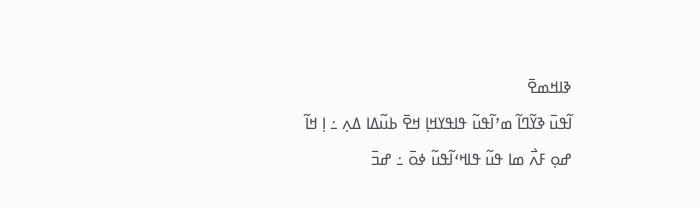ߢߊߞߘߐ߫
ߊ߬ߟߎ߫ ߢߌ߬ߣߊ߬ ߘߴߊ߬ߟߎ߬ ߟߊߟߌߞߊ߲ ߞߐ߫ ߕߎ߬ߡߊ ߡߍ߲ ߸ ߊ߲ ߞߊ߬ ߝߋ߲ ߓߍ߯ ߘߊ ߟߎ߬ ߟߊߞߵߊ߬ߟߎ߬ ߦߋ߫ ߸ ߝߏ߫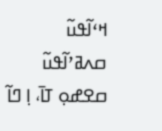ߞߵߊ߬ߟߎ߬ ߛߍߥߴߊ߬ߟߎ߬ ߛߐߝߋ߲ ߠߊ߫، ߊ߲ ߣߊ߬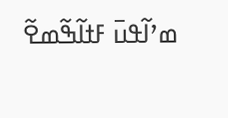ߘߴߊ߬ߟߎ߫ ߓߙߊ߬ߒ߬ߘߐ߬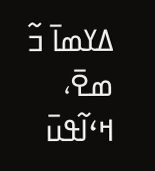ߡߌߘߊ߫ ߏ߬ ߘߐ߫، ߞߵߊ߬ߟߎ߫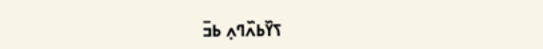ߖߌ߰ߕߍ߰ߣߍ߲ ߕߏ߫